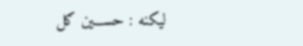لیکنه : حســـین ګل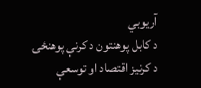آریوبي
د کابل پوهنتون د کرنې پوهنځۍ د کرنیز اقتصاد او توسعې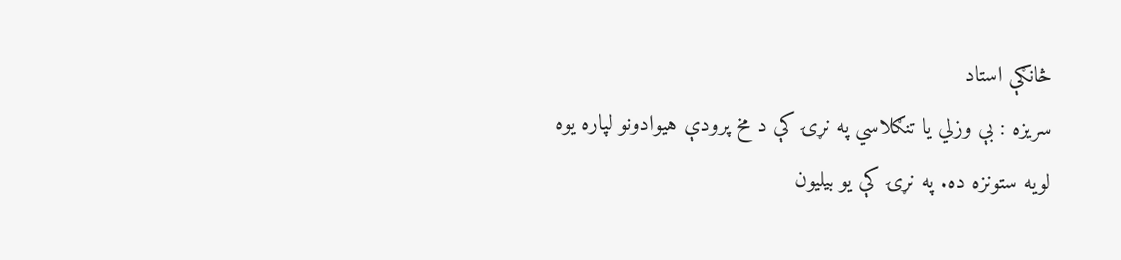څانګې استاد
سریزه : بې وزلي یا تنګلاسي په نړۍ کې د مخ پرودې هیوادونو لپاره یوه لویه ستونزه ده. په نړۍ کې یو بیلیون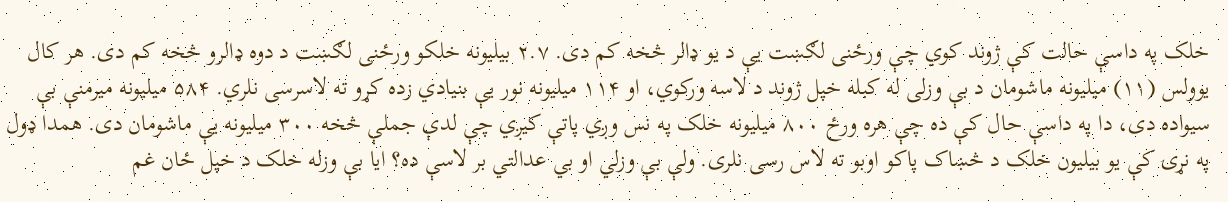خلک په داسې حالت کې ژوند کوي چې ورځنی لګښت یې د یو ډالر څخه کم دی. ۲.۷ بیلیونه خلکو ورځنی لګښت د دوه ډالرو څخه کم دی. هر کال یوولس (۱۱) میلیونه ماشومان د بې وزلی له کبله خپل ژوند د لاسه ورکوي، او ۱۱۴ میلیونه نور يې بنیادي زده کړو ته لاسرسی نلري. ۵۸۴ میلیونه میرمنې بې سیواده دی، دا په داسې حال کې ده چې هره ورځ ۸۰۰ میلیونه خلک په نس وږي پاتې کیږي چې لدې جملې څخه ۳۰۰ میلیونه یې ماشومان دی. همدا ډول په نړۍ کې یو بیلیون خلک د څښاک پاکو اوبو ته لاس رسی نلری. ولې بې وزلي او بي عدالتي بر لاسې ده؟ ایا بې وزله خلک د خپل ځان غم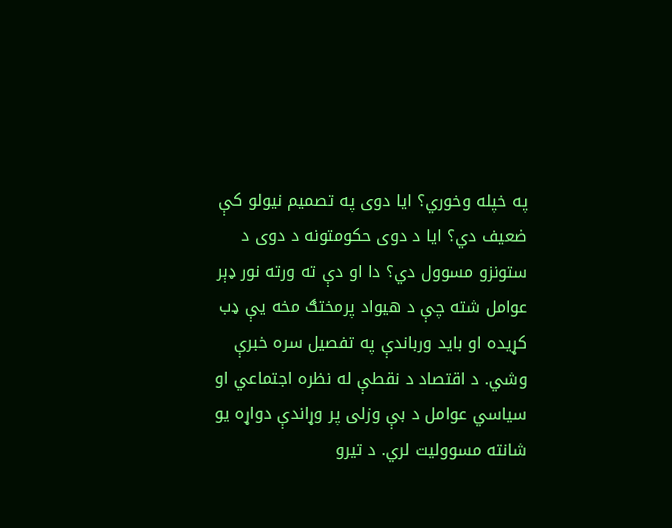په خپله وخوري؟ ایا دوی په تصمیم نیولو کې ضعیف دي؟ ایا د دوی حکومتونه د دوی د ستونزو مسوول دي؟ دا او دې ته ورته نور ډېر عوامل شته چې د هیواد پرمختګ مخه يې ډب کړيده او باید ورباندې په تفصیل سره خبرې وشي. د اقتصاد د نقطې له نظره اجتماعي او سیاسي عوامل د بې وزلی پر وړاندې دواړه یو شانته مسوولیت لري. د تیرو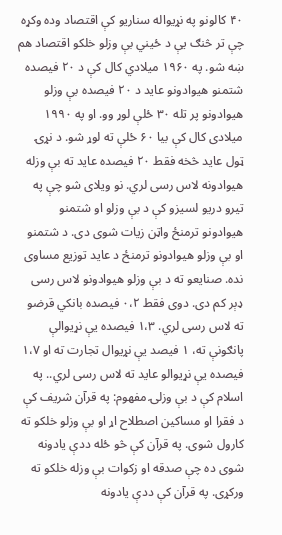۴۰ کالونو په نړیواله سناریو کې اقتصاد وده وکړه چې تر څنګ یې د ځیني بې وزلو خلکو اقتصاد هم ښه شو. په ۱۹۶۰ میلادي کال کې د ۲۰ فیصده شتمنو هیوادونو عاید د ۲۰ فیصده بې وزلو هیوادونو پر تله ۳۰ ځلې لوړ وو. او په ۱۹۹۰ میلادی کال کې بيا ۶۰ ځلې ته لوړ شو. د نړۍ ټول عاید څخه فقط ۲۰ فیصده عاید ته بې وزله هیوادونه لاس رسی لري. نو ویلای شو چې په تیرو دریو لسیزو کې د بې وزلو او شتمنو هیوادونو ترمنځ واټن زیات شوی دی. د شتمنو او بې وزلو هیوادونو ترمنځ د عاید توزیع مساوی نده. صنایعو ته د بې وزلو هیوادونو لاس رسی ډېر کم دی. دوی فقط ۰،۲ فیصده بانکي قرضو ته لاس رسی لري. ۱،۳ فیصده يې نړیوالې پانګونې ته، ۱ فیصد یې نړیوال تجارت ته او ۱،۷ فیصده يې نړیوالو عاید ته لاس رسی لري.. په اسلام کې د بې وزلۍ مفهوم: په قرآن شریف کې د فقرا او مساکین اصطلاح اړ او بې وزلو خلکو ته کارول شوی. په قرآن کې څو ځله ددې یادونه شوی ده چې صدقه او زکوات بې وزله خلکو ته ورکړی. په قرآن کې ددې یادونه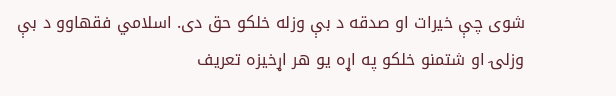شوی چې خیرات او صدقه د بې وزله خلکو حق دی. اسلامي فقهاوو د بې وزلۍ او شتمنو خلکو په اړه یو هر اړخیزه تعریف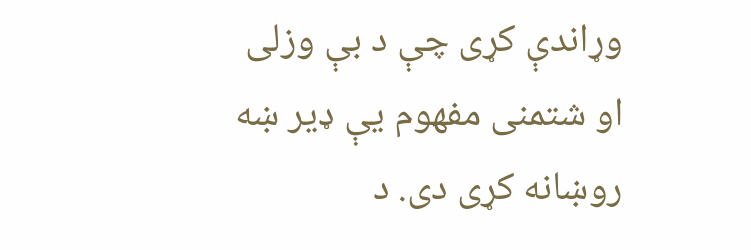وړاندې کړی چې د بې وزلی او شتمنی مفهوم یې ډیر ښه روښانه کړی دی. د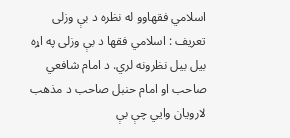اسلامي فقهاوو له نظره د بې وزلی تعریف : اسلامي فقها د بې وزلی په اړه بیل بیل نظرونه لري. د امام شافعي صاحب او امام حنبل صاحب د مذهب لارویان وایي چې بې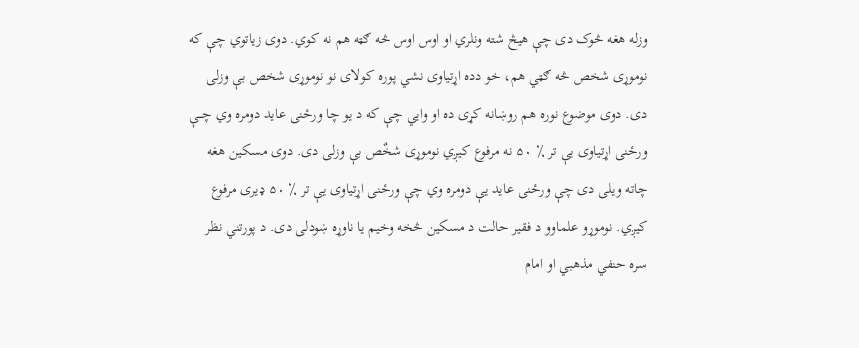وزله هغه څوک دی چې هیڅ شته ونلري او اوس اوس څه ګټه هم نه کوي. دوی زیاتوي چې که نوموړی شخص څه ګټي هم، خو دده اړتیاوی نشي پوره کولای نو نوموړی شخص بې وزلی دی. دوی موضوع نوره هم روښانه کړی ده او وایي چې که د یو چا ورځنی عاید دومره وي چـــې ورځنی اړتیاوی یې تر ٪ ۵۰ نه مرفوع کیږي نوموړی شخٌص بې وزلی دی. دوی مسکین هغه چاته ویلی دی چې ورځنی عاید یې دومره وي چې ورځنی اړتیاوی یې تر ٪ ۵۰ ډیری مرفوع کیږي. نوموړو علماوو د فقیر حالت د مسکین څخه وخیم یا ناوړه ښودلی دی. د پورتني نظر سره حنفي مذهبي او امام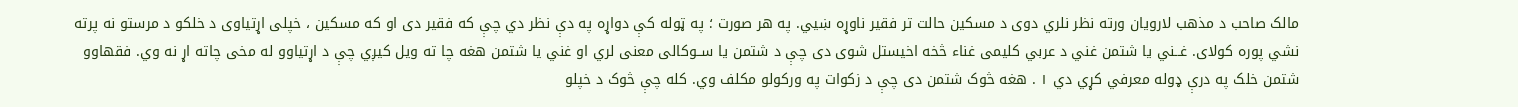مالک صاحب د مذهب لارویان ورته نظر نلري دوی د مسکین حالت تر فقیر ناوړه ښیي. په هر صورت ؛ په ټوله کې دواړه په دې نظر دي چې که فقیر دی او که مسکین ، خپلی اړتیاوی د خلکو د مرستو نه پرته نشي پوره کولای. غــني یا شتمن غني د عربي کلیمی غناء څخه اخیستل شوی دی چې د شتمن یا ســوکالی معنی لري او غني یا شتمن هغه چا ته ویل کیږي چې د اړتیاوو له مخی چاته اړ نه وي. فقهاوو شتمن خلک په درې ډوله معرفي کړي دي ۱ . هغه څوک شتمن دی چې د زکوات په ورکولو مکلف وي. کله چې څوک د خپلو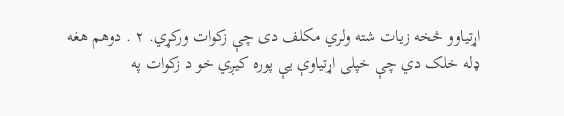اړتیاوو څخه زیات شته ولري مکلف دی چې زکوات ورکړي. ۲ . دوهم هغه ډله خلک دي چې خپلی اړتیاوې یې پوره کیږي خو د زکوات په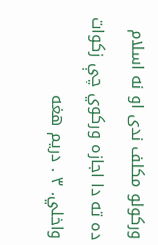ورکولو مکلف ندی او نه اسلام ده ته دا اجازه ورکوي چې زکوات واخلي. ۳ . دریم هغه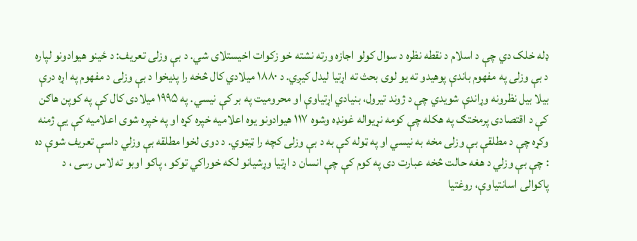ډله خلک دي چې د اسلام د نقطه نظره د سوال کولو اجازه ورته نشته خو زکوات اخیستلای شي. د بې وزلی تعریف: د ځینو هیوادونو لپاره د بې وزلی په مفهوم باندې پوهیدو ته یو لوی بحث ته اړتیا لیدل کیږي. د ۱۸۸۰ میلادي کال څخه را پدیخوا د بې وزلی د مفهوم په اړه درې بیلا بیل نظرونه وړاندې شويدي چې د ژوند تیرول، بنیادي اړتیاوې او محرومیت په بر کې نیسي. په ۱۹۹۵ میلادی کال کې په کوپن هاګن کې د اقتصادی پرمختګ په هکله چې کومه نړیواله غونډه وشوه ۱۱۷ هیوادونو یوه اعلامیه خپره کړه او په خپره شوی اعلامیه کې یې ژمنه وکړه چې د مطلقې بې وزلی مخه به نیسي او په ټوله کې به د بې وزلی کچه را ټیټوي. د دوی لخوا مطلقه بې وزلي داسې تعریف شوې ده : چې بې وزلي د هغه حالت څخه عبارت دی په کوم کې چې انسان د اړتیا وړشیانو لکه خوراکي توکو ، پاکو اوبو ته لاس رسی ، د پاکوالی اسانتیاوې، روغتیا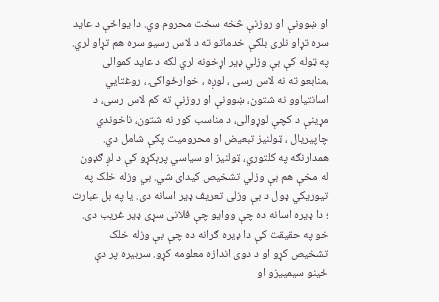او ښوونې او روزنې څخه سخت محروم وي. دا یواځې د عاید سره تړاو نلری بلکې خدماتو ته د لاس رسیو سره هم تړاو لري. په ټوله کې بې وزلي ډير اړخونه لري لکه د عاید کموالی ،منابعو ته نه لاس رسی ، لوږه ، خوارځواکۍ ، روغتایي اسانتیاوو نه شتون، ښوونې او روزنې ته کم لاس رسی، د مړینې د کچې لوړوالی، د مناسب کور نه شتون، ناخوندي چاپیریال ، ټولنیز تبعیض او محرومیت پکې شامل دي. همدارنګه په کلتوري، ټولنیز او سیاسي پرېکړو کې د لږ ګډون له مخې هم بې وزلي تشخیص کیدای شي. بي وزله خلک په تیوریکي ډول د بې وزلی تعریف ډیر اسانه دی. یا په بل عبارت ؛ دا ډیره اسانه ده چې ووایو چې فلانی سړی ډیر غریب دی. خو په حقیقت کې دا ډیره ګرانه ده چې بې وزله خلک تشخیص کړو او د دوی اندازه معلومه کړو. سربیره پر دې ځینو سیمییزو او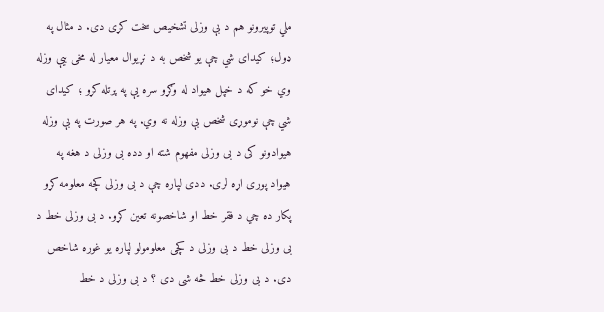ملي توپیرونو هم د بې وزلی تشخیص سخت کړی دی. د مثال په ډول؛ کیدای شي چې یو شخص به د نړیوال معیار له مخی بیې وزله وي خو که د خپل هیواد له وګړو سره یې په پرتله کړو ؛ کیدای شي چې نوموړی شخص بې وزله نه وي. په هر صورت په بې وزله هیوادونو کی د بی وزلی مفهوم شته او دده بی وزلی د هغه په هیواد پوری اړه لری. ددی لپاره چې د بی وزلی کچه معلومه کړو پکار ده چي د فقر خط او شاخصونه تعین کړو. د بی وزلی خط د بی وزلی خط د بی وزلی د کچی معلومولو لپاره یو غوره شاخص دی. د بی وزلی خط څه شی دی ؟ د بی وزلی د خط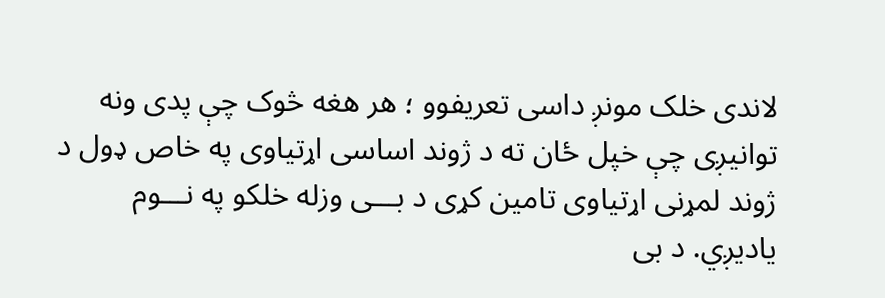لاندی خلک مونږ داسی تعریفوو ؛ هر هغه څوک چې پدی ونه توانیږی چې خپل ځان ته د ژوند اساسی اړتیاوی په خاص ډول د ژوند لمړنی اړتیاوی تامین کړی د بـــی وزله خلکو په نـــوم یادیږي. د بی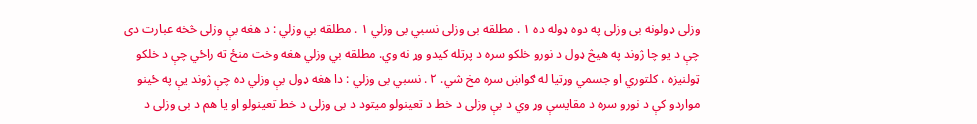وزلی ډولونه بی وزلی په دوه ډوله ده ۱ . مطلقه بی وزلی نسبي بی وزلي ۱ . مطلقه بي وزلي : د هغه بې وزلی څخه عبارت دی چې د یو چا ژوند په هیڅ ډول د نورو خلکو سره د پرتله کیدو وړ نه وي. مطلقه بي وزلي هغه وخت منځ ته راځي چې د خلکو ټولنیزه ، کلتوري او جسمي وړتیا له ګواښ سره مخ شي. ۲ . نسبي بی وزلي : دا هغه ډول بې وزلي ده چې ژوند یې په ځینو مواردو کې د نورو سره د مقایسې وړ وي د بې وزلی د خط د تعینولو میتود د بی وزلی د خط تعینولو او یا هم د بی وزلی د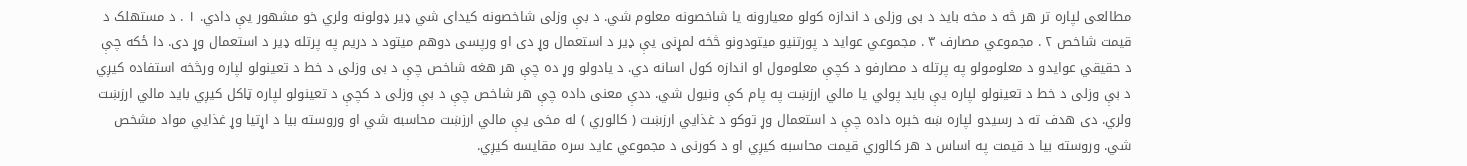مطالعی لپاره تر هر څه د مخه باید د بی وزلی د اندازه کولو معیارونه یا شاخصونه معلوم شي. د بې وزلی شاخصونه کیدای شي ډیر ډولونه ولري خو مشهور یې دادي. ۱ . د مستهلک د قیمت شاخص ۲ . مجموعي مصارف ۳ . مجموعي عواید د پورتنیو میتودونو څخه لمړنی یې ډیر د استعمال وړ دی او ورپسی دوهم میتود د دریم په پرتله ډیر د استعمال وړ دی. دا ځکه چې د حقیقي عوایدو د معلومولو په پرتله د مصارفو د کچې معلومول او اندازه کول اسانه دي. د یادولو وړ ده چې هر هغه شاخص چې د بی وزلی د خط د تعینولو لپاره ورڅخه استفاده کیږي د بې وزلی د خط د تعینولو لپاره یې باید پولي یا مالي ارزښت په پام کې ونیول شي. ددې معنی داده چې هر شاخص چې د بې وزلی د کچې د تعینولو لپاره ټاکل کیږي باید مالي ارزښت ولري. دی هدف ته د رسیدو لپاره ښه خبره داده چې د استعمال وړ توکو د غذایي ارزښت ( کالوري ) له مخی یې مالي ارزښت محاسبه شي او وروسته بیا د اړتیا وړ غذایي مواد مشخص شي. وروسته بیا د قیمت په اساس د هر کالوري قیمت محاسبه کیږي او د کورنی د مجموعي عاید سره مقایسه کیږي.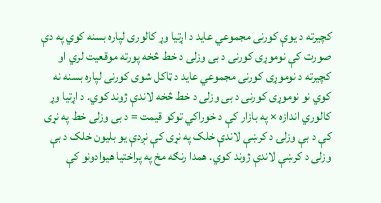کچیرته د یوې کورنی مجموعي عاید د اړتیا وړ کالوری لپاره بسنه کوي په دې صورت کې نوموړی کورنی د بی وزلی د خط څخه پورته موقعیت لري او کچیرته د نوموړی کورنی مجموعي عاید د ټاکل شوی کورنی لپاره بسنه نه کوي نو نوموړی کورنی د بی وزلی د خط څخه لاندې ژوند کوي. د اړتیا وړ کالوري اندازه × په بازار کې د خوراکي توکو قیمت = د بی وزلی خط په نړی کې د بې وزلۍ د کرښې لاندې خلک په نړی کې نږدې یو بلیون خلک د بې وزلی د کرښې لاندې ژوند کوي. همدا رنګه مخ په پراختیا هیوادونو کې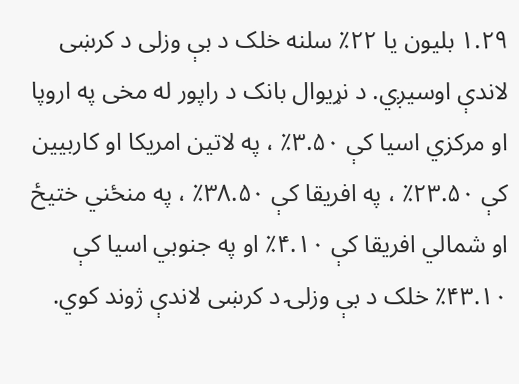۱.۲۹ بلیون یا ۲۲٪ سلنه خلک د بې وزلی د کرښی لاندې اوسیږي. د نړیوال بانک د راپور له مخی په اروپا او مرکزي اسیا کې ۳.۵۰٪ ، په لاتین امریکا او کاربیین کې ۲۳.۵۰٪ ، په افریقا کې ۳۸.۵۰٪ ، په منځني ختیځ او شمالي افریقا کې ۴.۱۰٪ او په جنوبي اسیا کې ۴۳.۱۰٪ خلک د بې وزلۍ د کرښی لاندې ژوند کوي.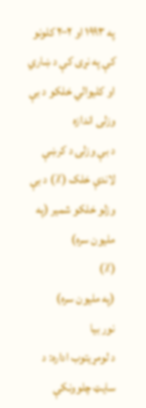په ۱۹۹۳ او ۲۰۰۲ کلونو کې په نړی کې د ښاري او کلیوالي خلکو د بې وزلی اندازه
د بې وزلۍ د کرښې لاندې خلک (٪) د بې وزلو خلکو شمیر (په ملیون سره)
(٪)
(په ملیون سره)
نور بیا
د لومړيتوب اداره: د سایټ چلوونکې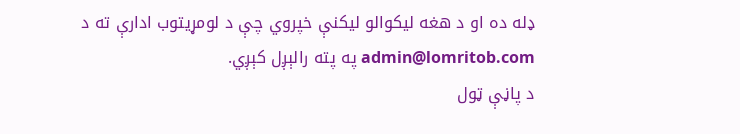ډله ده او د هغه لیکوالو لیکنې خپروي چې د لومړيتوب ادارې ته د admin@lomritob.com په پته رالېږل کېږي.
د پاڼې ټول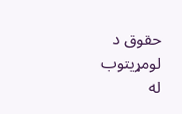حقوق د لومړيتوب له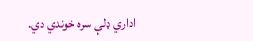اداري ډلې سره خوندي دي.